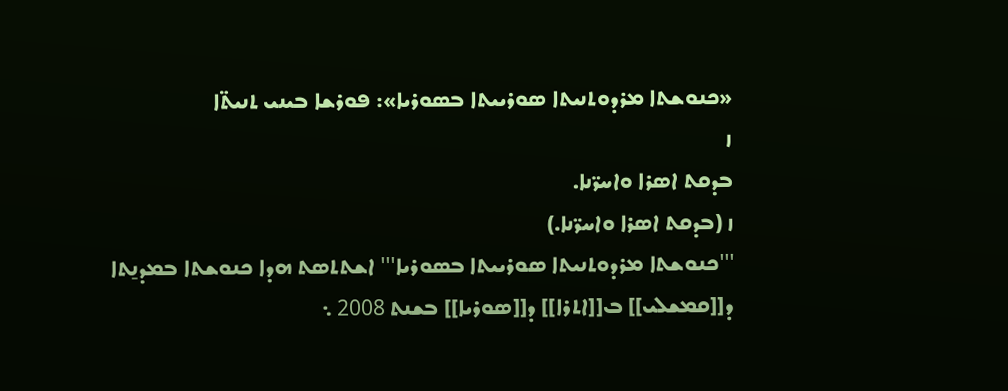«ܟܢܘܫܬܐ ܡܪܕܘܬܢܝܬܐ ܣܘܪܝܝܬܐ ܒܣܘܪܝܐ»: ܦܘܪܫܐ ܒܝܢܝ ܬܢܝܬ̈ܐ
ܙ
ܒܕܩܬ ܐܣܪܐ ܘܐܚܪ̈ܢܐ.
ܙ (ܒܕܩܬ ܐܣܪܐ ܘܐܚܪ̈ܢܐ.)
'''ܟܢܘܫܬܐ ܡܪܕܘܬܢܝܬܐ ܣܘܪܝܝܬܐ ܒܣܘܪܝܐ''' ܐܫܬܬܣܬ ܗܕܐ ܟܢܘܫܬܐ ܒܡܕܢ̱ܬܐ ܕ[[ܩܡܫܠܝ]] ܒ[[ܐܬܪܐ]] ܕ[[ܣܘܪܝܐ]] ܒܫܢܬ 2008 ܆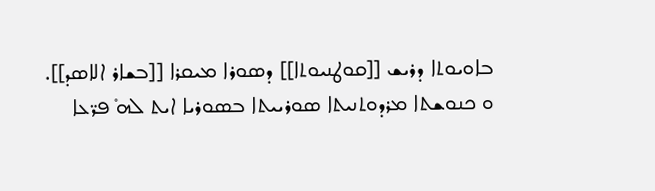ܒܐܘܝܘܬܐ ܕܪܝܫ [[ܩܘܛܢܝܘܬܐ]] ܕܣܘܪܐ ܡܝܩܪܐ [[ܒܫܐܪ ܐܠܐܣܕ]].
ܘ ܟܢܘܫܬܐ ܡܪܕܘܬܢܝܬܐ ܣܘܪܝܝܬܐ ܒܣܘܪܝܐ ܐܝܬ ܠܗ̊ ܦܪ̈ܥܐ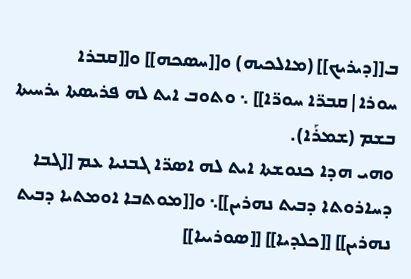ܒ[[ܕܝܪܝܟ]] (ܡܐܠܟܝܗ) ܘ[[ܚܣܟܗ]] ܘ[[ܩܒܪܐ ܚܘܪܐ|ܩܒܪ̈ܐ ܚܘܪ̈ܐ]] ܆ ܘܬܘܒ ܐܝܬ ܠܗ ܦܪܝܣܬܐ ܝܪܚܝܬܐ ܒܫܡ (ܫܡܪܰܐ).
ܘܗܝ ܗܕܐ ܟܢܘܫܬܐ ܐܝܬ ܠܗ ܐܣܪ̈ܐ ܓܒܢܝܐ ܥܡ [[ܓܒܐ ܕܚܐܪܘܬܐ ܕܒܝܬ ܢܗܪܝܢ]]܆ ܘ[[ܡܘܬܒܐ ܐܘܡܬܝܐ ܕܒܝܬ ܢܗܪܝܢ]] [[ܟܠܕܝܐ]] [[ܣܘܪܝܝܐ]]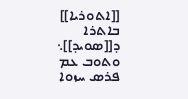[[ܐܬܘܪܝܐ]] ܒܐܬܪܐ ܕ[[ܣܘܝܕ]]܆ ܘܬܘܒ ܥܡ ܦܪܣ ܚܙܘܐ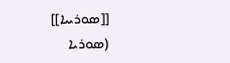[[ܣܘܪܝܝܐ]] (ܣܘܪܝܐ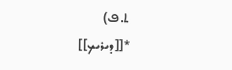ܬ.ܦ)
*[[ܕܝܪܝܟ]]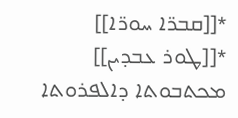*[[ܩܒܪ̈ܐ ܚܘܪ̈ܐ]]
*[[ܛܘܪ ܥܒܕܝܢ]]
ܡܟܬܒܘܬܐ ܕܐܠܦܪܘܬܐ